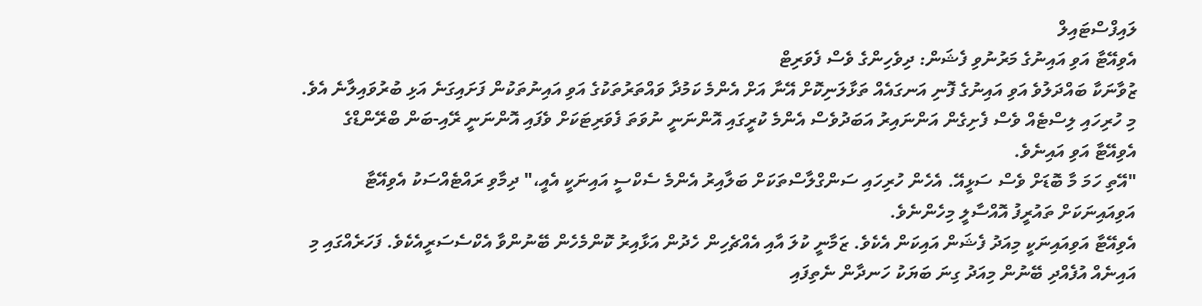ލައިފްސްޓައިލް
އެވިއޭޓާ އަވި އައިނުގެ މަރުނުވި ފެޝަން: ދިވެހިންގެ ވެސް ފެވަރިޓް
ޒުވާނަކާ ބައްދަލުވެ އަވި އައިނުގެ ފޮނި އަނގައެއް ތަޅާލަނިކޮށް އޭނާ އަށް އެންމެ ކަމުދާ ވައްތަރުތަކުގެ އަވި އައިނުތަކުން ފަށައިގަނެ އަޅި ބުރުވައިލާނެ އެވެ. މި ހުރިހައި ލިސްޓެއް ވެސް ފެށިގެން އަންނައިރު އަބަދުވެސް އެންމެ ކުރީގައި އޮންނަނީ ނުވަތަ ފެވަރިޓަކަށް ވެފައި އޮންނަނީ ރޭއި-ބަން ބްރޭންޑްގެ އެވިއޭޓާ އަވި އައިނެވެ.
"އޭތި ހަމަ މާ ބޮޑަށް ވެސް ސަޅީއޭ. އެހެން ހުރިހައި ސަންގްލާސްތަކަށް ބަލާއިރު އެންމެ ސެކްސީ އައިނަކީ އެއީ،" ދިމާވި ރައްޓެއްސަކު އެވިއޭޓާ އަވިއައިނަކަށް ތައުރީފު އޮއްސާލީ މިހެންނެވެ.
އެވިއޭޓާ އަވިއައިނަކީ މިއަދު ފެޝަން އައިކަން އެކެވެ. ޒަމާނީ ކުލަ އާއި އެއްޗެހިން ހެދުން އަޅާއިރު ކޮންމެހެން ބޭނުންވާ އެކްސެސަރީއެކެވެ. ފަހަރެއްގައި މި އައިނެއް އުފެއްދި ބޭނުން މިއަދު ގިނަ ބަޔަކު ހަނދާން ނެތިފައި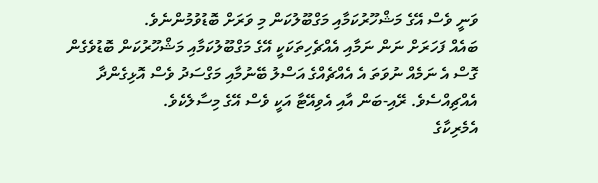ވަނީ ވެސް އޭގެ މަޝްހޫރުކަމާއި މަގްބޫލުކަން މި ވަރަށް ބޮޑުވުމުންނެވެ.
ބައެއް ފަހަރަށް ނަން ނަމާއި އެއްޗެހިތަކަކީ އޭގެ މަގްބޫލުކަމާއި މަޝްހޫރުކަން ބޮޑުވެގެން ގޮސް އެ ނަމެއް ނުވަތަ އެ އެއްޗެއްގެ އަސްލު ބޭނުމާއި މަގްސަދު ވެސް އޮޅިގެންދާ އެއްޗިއްސެވެ. ރޭއި-ބަން އާއި އެވިއޭޓާ އަކީ ވެސް އޭގެ މިސާލެކެވެ.
އެމެރިކާގެ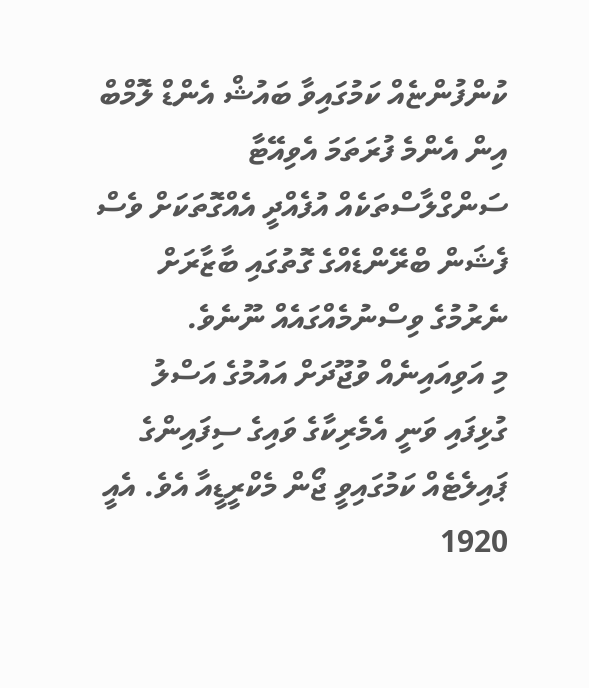ކުންފުންޏެއް ކަމުގައިވާ ބައުޝް އެންޑް ލޮމްބް އިން އެންމެ ފުރަތަމަ އެވިއޭޓާ ސަންގްލާސްތަކެއް އުފެއްދީ އެއްގޮތަކަށް ވެސް ފެޝަން ބްރޭންޑެއްގެ ގޮތުގައި ބާޒާރަށް ނެރުމުގެ ވިސްނުމެއްގައެއް ނޫނެވެ.
މި އަވިއައިނެއް ވުޖޫދަށް އައުމުގެ އަސްލު ގުޅިފައި ވަނީ އެމެރިކާގެ ވައިގެ ސިފައިންގެ ޕައިލެޓެއް ކަމުގައިވީ ޖޯން މެކްރީޑީއާ އެވެ. އެއީ 1920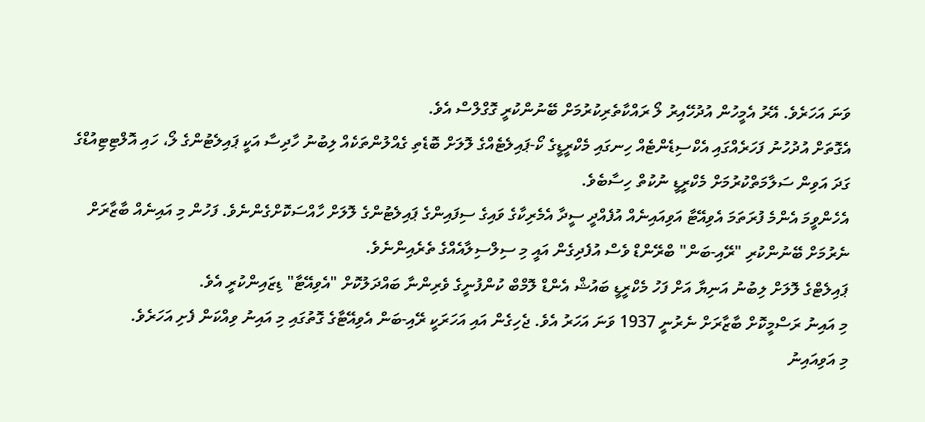ވަނަ އަހަރެވެ. އޭރު އެމީހުން އުދުހޭއިރު ލޯ ރައްކާތެރިކުރުމަށް ބޭނުންކުރީ ގޮގްލްސް އެވެ.
އެގޮތަށް އުދުހުނު ފަހަރެއްގައި އެކްސިޑެންޓެއް ހިނގައި މެކްރީޑީގެ ކޯ-ޕައިލެޓެއްގެ ލޮލަށް ބޮޑެތި ގެއްލުންތަކެއް ލިބުނު ހާދިސާ އަކީ ޕައިލެޓުންގެ ލޯ، ހައި އޮލްޓިޓިއުޑްގެ ގަދަ އަވިން ސަލާމަތްކުރުމަށް މެކްރީޑީ ނުކުތް ހިސާބެވެ.
އެހެންވީމަ އެންމެ ފުރަތަމަ އެވިއޭޓާ އަވިއައިނެއް އުފެއްދީ ސީދާ އެމެރިކާގެ ވައިގެ ސިފައިންގެ ޕައިލެޓުންގެ ލޮލަށް ހާއްސަކޮށްގެންނެވެ. ފަހުން މި އައިނެއް ބާޒާރަށް ނެރުމަށް ބޭނުންކުރި "ރޭއި-ބަން" ބްރޭންޑް ވެސް އުފެދިގެން އައީ މި ސިލްސިލާއެއްގެ ތެރެއިންނެވެ.
ޕައިލެޓްގެ ލޮލަށް ލިބުނު އަނިޔާ އަށް ފަހު މެކްރީޑީ ބައުޝް އެންޑް ލޮމްބް ކުންފުނީގެ ވެރިންނާ ބައްދަލުކޮށް "އެވިއޭޓާ" ޑިޒައިންކުރީ އެވެ.
މި އައިނު ރަސްމީކޮށް ބާޒާރަށް ނެރުނީ 1937 ވަނަ އަހަރު އެވެ. ޖެހިގެން އައި އަހަރަކީ ރޭއި-ބަން އެވިއޭޓާގެ ގޮތުގައި މި އައިނު ވިއްކަން ފެށި އަހަރެވެ.
މި އަވިއައިނު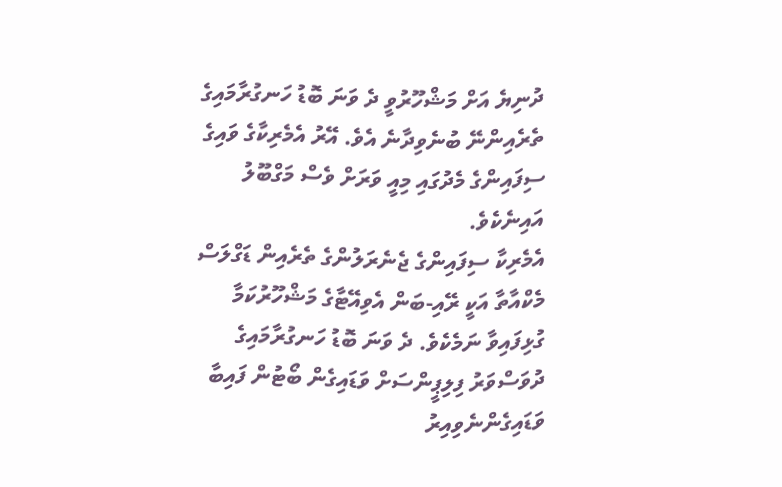ދުނިޔެ އަށް މަޝްހޫރުވީ ދެ ވަނަ ބޮޑު ހަނގުރާމައިގެ ތެރެއިންނޭ ބުނެވިދާނެ އެވެ. އޭރު އެމެރިކާގެ ވައިގެ ސިފައިންގެ މެދުގައި މިއީ ވަރަށް ވެސް މަގްބޫލު އައިނެކެވެ.
އެމެރިކާ ސިފައިންގެ ޖެނެރަލުންގެ ތެރެއިން ޑަގްލަސް މެކްއާތާ އަކީ ރޭއި-ބަން އެވިއޭޓާގެ މަޝްހޫރުކަމާ ގުޅިފައިވާ ނަމެކެވެ. ދެ ވަނަ ބޮޑު ހަނގުރާމައިގެ ދުވަސްވަރު ފިލިޕީންސަށް ވަޑައިގެން ބޯޓުން ފައިބާ ވަޑައިގެންނެވިއިރު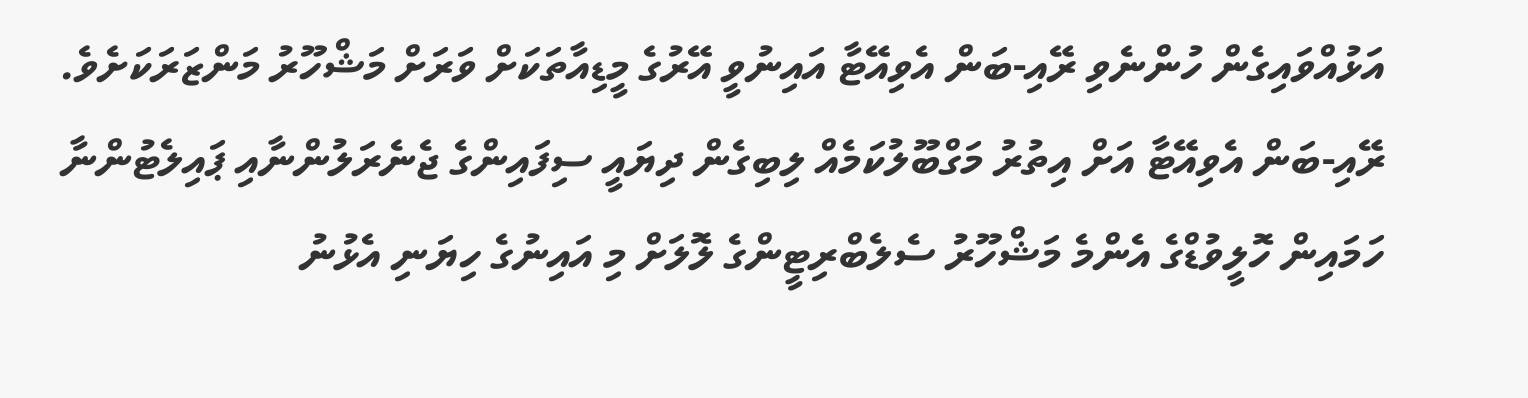އަޅުއްވައިގެން ހުންނެވި ރޭއި-ބަން އެވިއޭޓާ އައިނުވީ އޭރުގެ މީޑިއާތަކަށް ވަރަށް މަޝްހޫރު މަންޒަރަކަށެވެ.
ރޭއި-ބަން އެވިއޭޓާ އަށް އިތުރު މަގްބޫލުކަމެއް ލިބިގެން ދިޔައީ ސިފައިންގެ ޖެނެރަލުންނާއި ޕައިލެޓުންނާ ހަމައިން ހޮލީވުޑްގެ އެންމެ މަޝްހޫރު ސެލެބްރިޓީންގެ ލޮލަށް މި އައިނުގެ ހިޔަނި އެޅުނު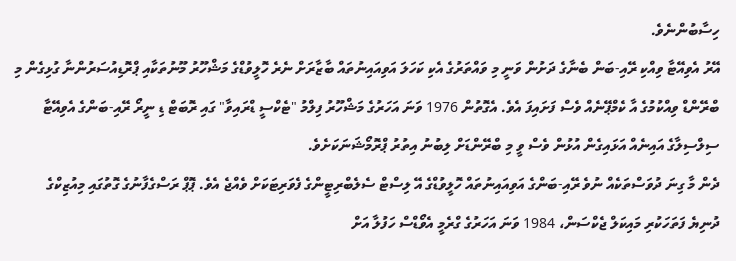ހިސާބުންނެވެ.
އޭރު އެވިއޭޓާ ވިއްކި ރޭއި-ބަން ބެނާގެ ދަށުން ވަނީ މި ވައްތަރުގެ އެކި ކަހަލަ އަވިއައިނުތައް ބާޒާރަށް ނެރެ ހޮލީވުޑްގެ މަޝްހޫރު މޫނުތަކާއި ޕްރޮޑިއުސަރުންނާ ގުޅިގެން މި ބްރޭންޑް ވިއްކުމުގެ އާ ކެމްޕޭނެއް ވެސް ފަށައިފަ އެވެ. އެގޮތުން 1976 ވަނަ އަހަރުގެ މަޝްހޫރު ފިލްމު "ޓެކްސީ ޑްރައިވާ" ގައި ރޮބަޓް ޑި ނީރޯ ރޭއި-ބަންގެ އެވިއޭޓާ ސިލްސިލާގެ އައިނެއް އަޅައިގެން އުޅުން ވެސް ވީ މި ބްރޭންޑަށް ލިބުނު އިތުރު ޕްރޮމޯޝަނަކަށެވެ.
ދެން މާ ގިނަ ދުވަސްތަކެއް ނުވެ ރޭއި-ބަންގެ އަވިއައިނުތައް ހޮލީވުޑްގެ އޭ ލިސްޓް ސެލެބްރިޓީންގެ ފެވަރިޓަކަށް ވެއްޖެ އެވެ. ޕޮޕް ރަސްގެފާނުގެ ގޮތުގައި މިއުޒިކްގެ ދުނިޔެ ފަތަހަކުރި މައިކަލް ޖެކްސަން، 1984 ވަނަ އަހަރުގެ ގްރެމީ އެވޯޑްސް ހަފުލާ އަށް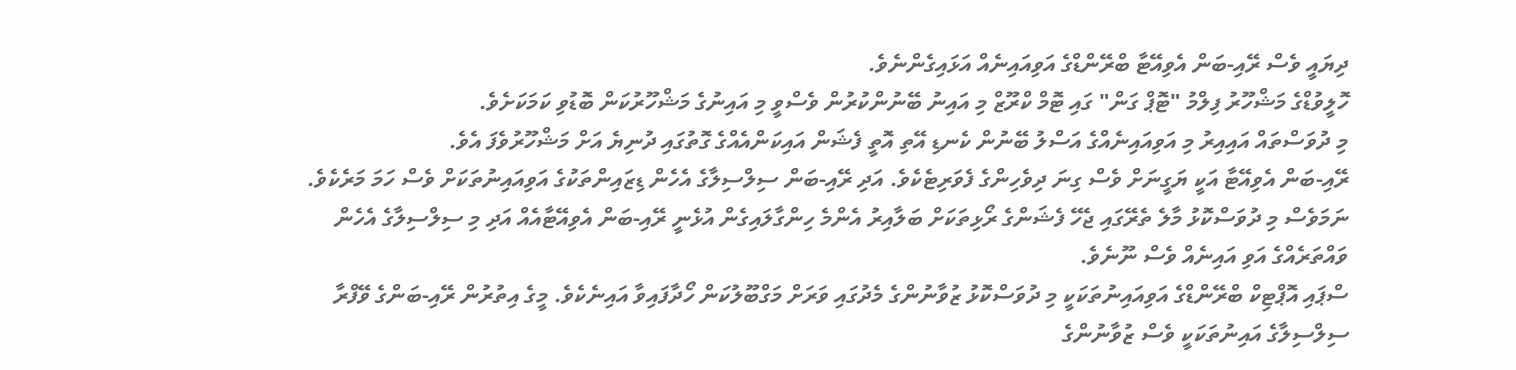ދިޔައީ ވެސް ރޭއި-ބަން އެވިއޭޓާ ބްރޭންޑްގެ އަވިއައިނެއް އަޅައިގެންނެވެ.
ހޮލީވުޑްގެ މަޝްހޫރު ފިލްމު "ޓޮޕް ގަން" ގައި ޓޮމް ކްރޫޒް މި އައިނު ބޭނުންކުރުން ވެސްވީ މި އައިނުގެ މަޝްހޫރުކަން ބޮޑުވި ކަމަކަށެވެ.
މި ދުވަސްތައް އައިއިރު މި އަވިއައިނެއްގެ އަސްލު ބޭނުން ކެނޑި އޭތި އޮތީ ފެޝަން އައިކަންއެއްގެ ގޮތުގައި ދުނިޔެ އަށް މަޝްހޫރުވެފަ އެވެ.
ރޭއި-ބަން އެވިއޭޓާ އަކީ ޔަގީނަށް ވެސް ގިނަ ދިވެހިންގެ ފެވަރިޓެކެވެ. އަދި ރޭއި-ބަން ސިލްސިލާގެ އެހެން ޑިޒައިންތަކުގެ އަވިއައިނުތަކަށް ވެސް ހަމަ މަރެކެވެ.
ނަމަވެސް މި ދުވަސްކޮޅު މާލެ ތެރޭގައި ޖެހޭ ފެޝަންގެ ރޯޅިތަކަށް ބަލާއިރު އެންމެ ހިންގާލައިގެން އުޅެނީ ރޭއި-ބަން އެވިއޭޓާއެއް އަދި މި ސިލްސިލާގެ އެހެން ވައްތަރެއްގެ އަވި އައިނެއް ވެސް ނޫނެވެ.
ސްޕައި އޮޕްޓިކް ބްރޭންޑްގެ އަވިއައިނުތަކަކީ މި ދުވަސްކޮޅު ޒުވާނުންގެ މެދުގައި ވަރަށް މަގްބޫލުކަން ހޯދާފައިވާ އައިނެކެވެ. މީގެ އިތުރުން ރޭއި-ބަންގެ ވޭފްރާ ސިލްސިލާގެ އައިނުތަކަކީ ވެސް ޒުވާނުންގެ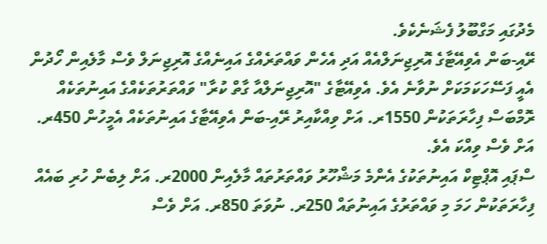މެދުގައި މަގްބޫލު ފެޝަނެކެވެ.
ރޭއި-ބަން އެވިއޭޓާގެ އޮރިޖިނަލްއެއް އަދި އެހެން ވައްތަރެއްގެ އައިނެއްގެ އޮރިޖިނަލް ވެސް މާލެއިން ހޯދުން އެއީ ފަސޭހަކަމަކަށް ނުވާނެ އެވެ. އެވިއޭޓާގެ "އޮރިޖިނަލްއާ ގާތް ކުރާ" ވައްތަރުތަކެއްގެ އައިނުތަކެއް ރޮމްބަސް ފިހާރަތަކުން 1550ރ. އަށް ވިއްކާއިރު ރޭއި-ބަން އެވިއޭޓާގެ އައިނުތަކެއް އެމީހުން 450ރ. އަށް ވެސް ވިއްކަ އެވެ.
ސްޕައި އޮޕްޓިކް އައިނުތަކުގެ އެންމެ މަޝްހޫރު ވައްތަރުތައް މާލެއިން 2000ރ. އަށް ލިބެން ހުރި ބައެއް ފިހާރަތަކުން ހަމަ މި ވައްތަރުގެ އައިނުތައް 250ރ. ނުވަތަ 850ރ. އަށް ވެސް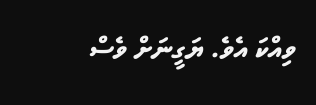ވިއްކަ އެވެ. ޔަގީނަށް ވެސް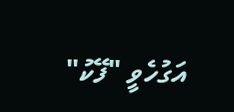އަގުހެވީ "ފޭކު"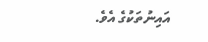އައިނުތަކުގެ އެވެ.